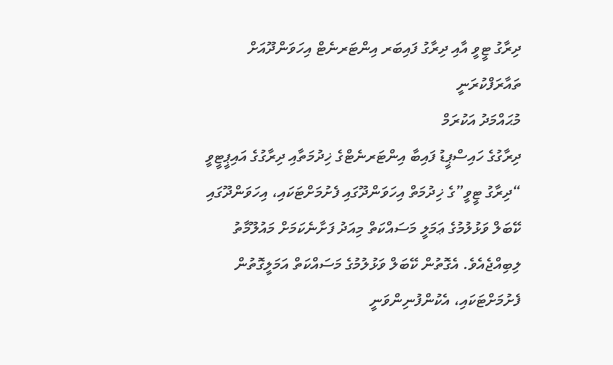ދިރާގު ޓީވީ އާއި ދިރާގު ފައިބަރ އިންޓަރނެޓް އިހަވަންދޫއަށް ތައާރަފްކުރަނީ
މުޙައްމަދު އަކުރަމް
ދިރާގުގެ ހައިސްޕީޑު ފައިބާ އިންޓަރނެޓްގެ ޚިދުމަތާއި ދިރާގުގެ އައިޕީޓީވީ “ދިރާގު ޓީވީ”ގެ ޚިދުމަތް އިހަވަންދޫގައި ފެށުމަށްޓަކައި، އިހަވަންދޫގައި ކޭބަލް ވަޅުލުމުގެ ޢަމަލީ މަސައްކަތް މިއަދު ފަށާނެކަމަށް މައުލޫމާތު ލިބިއްޖެއެވެ. އެގޮތުން ކޭބަލް ވަޅުލުމުގެ މަސައްކަތް އަމަލީގޮތުން ފެށުމަށްޓަކައި، އެކުންފުނިންވަނީ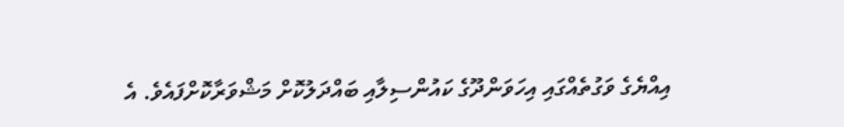އިއްޔެގެ ވަގުތެއްގައި އިހަވަންދޫގެ ކައުންސިލާއި ބައްދަލުކޮށް މަޝްވަރާކޮށްފައެވެ. އެ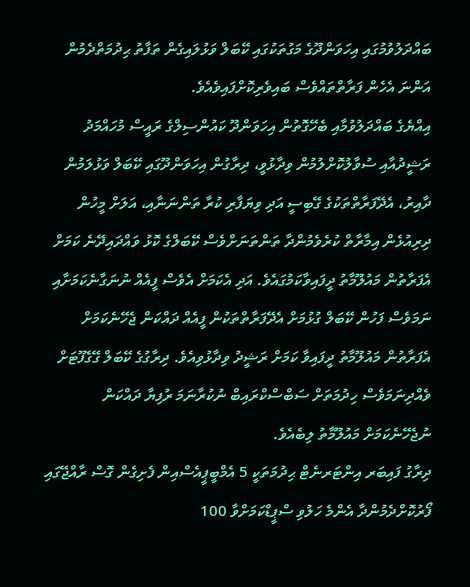ބައްދަލުވުމުގައި އިހަވަންދޫގެ މަގުތަކުގައި ކޭބަލް ވަޅުލައިގެން ތަފާތު ޙިދުމަތްދެމުން އަންނަ އެހެން ފަރާތްތައްވެސް ބައިވެރިކޮށްފައިވެއެވެ.
އިއްޔެގެ ބައްދަލުވުމާއި ބެހޭގޮތުން އިހަވަންދޫ ކައުންސިލްގެ ރައީސް މުހައްމަދު ރަޝީދުއާއި ސުވާލުކޮށްލުމުން ވިދާޅުވީ، ދިރާގުން އިހަވަންދޫގައި ކޭބަލް ވަޅުލަމުން ދާއިރު، އެދޭފަރާތްތަކުގެ ގޭބިސީ އަދި ވިޔަފާރި ކުރާ ތަންނަނާއި، އަލަށް މީހުން ދިރިއުޅެން އިމާރާތް ކުރެވެމުންދާ ތަންތަނަށްވެސް ކޭބަލްގެ ކޮޅު ވައްދައިދޭނެ ކަމަށް އެފަރާތުން މައުލޫމާތު ދީފައިވާކަމުގައެވެ. އަދި އެކަމަށް އެވެސް ފީއެއް ނުނަގާނެކަމަށާއި ނަމަވެސް ފަހުން ކޭބަލް ގުޅުމަށް އެދޭފަރާތްތަކުން ފީއެއް ދައްކަން ޖެހޭނެކަމަށް އެފަރާތުން މައުލޫމާތު ދީފައިވާ ކަމަށް ރަޝީދު ވިދާޅުވިއެވެ. ދިރާގުގެ ކޭބަލް ގޭގެފޫޓަށް ވެއްދިނަމަވެސް ހިދުމަތަށް ސަބްސްކްރައިބް ނުކުރާނަމަ ރުފިޔާ ދައްކަން ނުޖެހޭނެކަމަށް މައުލޫމާތު ލިބެއެވެ.
ދިރާގު ފައިބަރ އިންޓަރނެޓް ޙިދުމަތަކީ 5 އެމްބީޕީއެސްއިން ފެށިގެން ގޮސް ރާއްޖޭގައި ފޯރުކޮށްދެމުންދާ އެންމެ ހަލުވި ސްޕީޑްކަމަށްވާ 100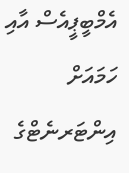އެމްބީޕީއެސް އާއި ހަމައަށް އިންޓަރނެޓްގެ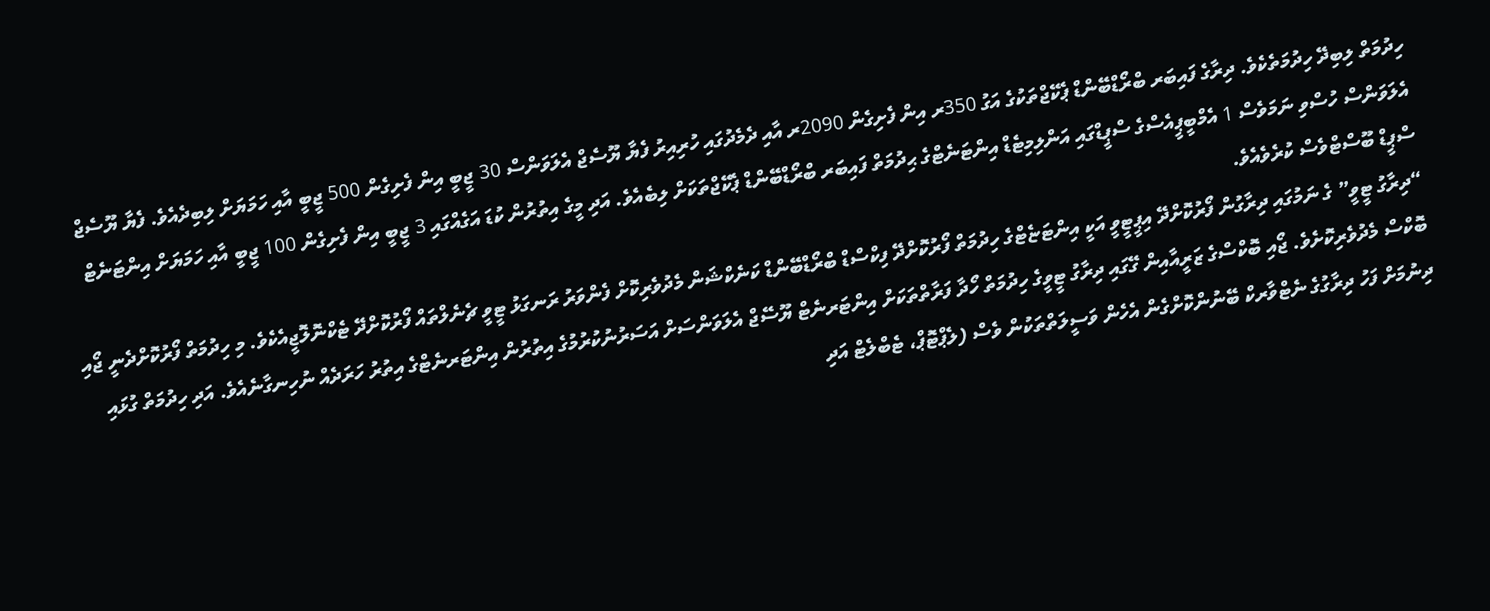ހިދުމަތް ލިބިދޭ ހިދުމަތެކެވެ. ދިރާގެ ފައިބަރ ބްރޯޑްބޭންޑް ޕެކޭޖްތަކުގެ އަގު 350ރ އިން ފެށިގެން 2090ރ އާއި ދެމެދުގައި ހުރިއިރު ފެޔާ ޔޫސެޖް އެލަވަންސް 30 ޖީބީ އިން ފެށިގެން 500 ޖީބީ އާއި ހަމަޔަށް ލިބިދެއެވެ. ފެޔާ ޔޫސެޖް އެލަވަންސް ހުސްވި ނަމަވެސް 1 އެމްބީޕީއެސްގެ ސްޕީޑްގައި އަންލިމިޓެޑް އިންޓަނެޓްގެ ޙިދުމަތް ފައިބަރ ބްރޯޑްބޭންޑް ޕެކޭޖްތަކަށް ލިބެއެވެ. އަދި މީގެ އިތުރުން ކުޑަ އަގެއްގައި 3 ޖީބީ އިން ފެށިގެން 100 ޖީބީ އާއި ހަމަޔަށް އިންޓަނެޓް ސްޕީޑް ބޫސްޓްވެސް ކުރެވެއެވެ.
“ދިރާގު ޓީވީ” ގެ ނަމުގައި ދިރާގުން ފޯރުކޮށްދޭ އިޕީޓީވީ އަކީ އިންޓަޏެޓްގެ ހިދުމަތް ފޯރުކޮށްދޭ ފިކްސްޑް ބްރޯޑްބޭންޑް ކަނެކްޝަން މެދުވެރިކޮށް ފެންވަރު ރަނގަޅު ޓީވީ ޗެނެލްތައް ފޯރުކޮށްދޭ ޓެކްނޮލޮޖީއެކެވެ. މި ހިދުމަތް ފޯރުކޮށްދެނީ ޖޯއި ބޮކްސް މެދުވެރިކޮށެވެ. ޖޯއި ބޮކްސްގެ ޒަރީއާއިން ގޭގައި ދިރާގު ޓީވީގެ ހިދުމަތް ހޯދާ ފަރާތްތަކަށް އިންޓަރނެޓް ޔޫސޭޖް އެލަވަންސަށް އަސަރުނުކުރުމުގެ އިތުރުން އިންޓަރނެޓްގެ އިތުރު ހަރަދެއް ނުހިނގާނެއެވެ. އަދި ހިދުމަތް ގުޅައި ދިނުމަށް ފަހު ދިރާގުގެ ނެޓްވާރކް ބޭނުންކޮށްގެން އެހެން ވަސީލަތްތަކުން ވެސް (ލެޕްޓޮޕް، ޓެބްލެޓް އަދި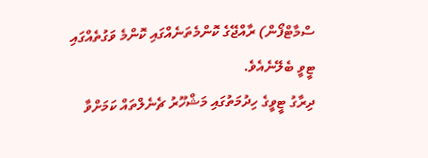ސްމާޓްފޯން) ރާއްޖޭގެ ކޮންމެތަނެއްގައި ކޮންމެ ވަގުތެއްގައި ޓީވީ ބެލޭނެއެވެ.
ދިރާގު ޓީވީގެ ހިދުމަތުގައި މަޝްހޫރު ޗެނެލްތައް ކަމަށްވާ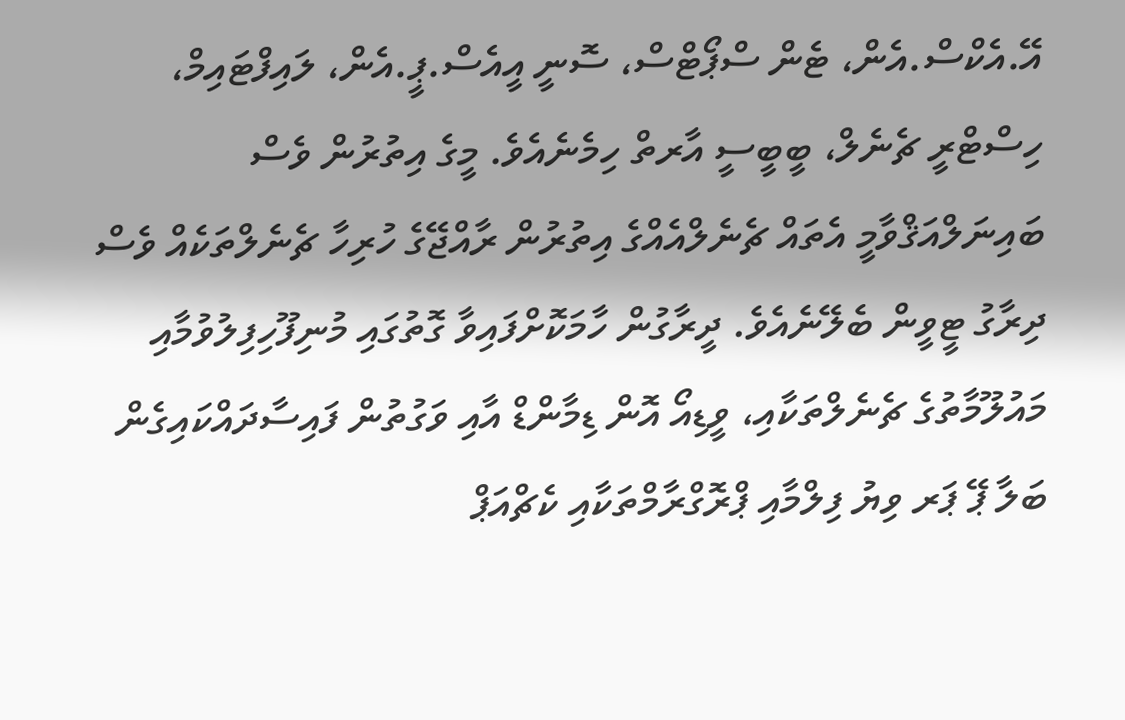އޭ.އެކްސް.އެން، ޓެން ސްޕޯޓްސް، ސޮނީ އީއެސް.ޕީ.އެން، ލައިފްޓައިމް، ހިސްޓްރީ ޗެނެލް، ބީބީސީ އާރތް ހިމެނެއެވެ. މީގެ އިތުރުން ވެސް ބައިނަލްއަޤްވާމީ އެތައް ޗެނެލްއެއްގެ އިތުރުން ރާއްޖޭގެ ހުރިހާ ޗެނެލްތަކެއް ވެސް ދިރާގު ޓީވީން ބެލޭނެއެވެ. ދީރާގުން ހާމަކޮށްފައިވާ ގޮތުގައި މުނިފޫހިފިލުވުމާއި މައުލޫމާތުގެ ޗެނެލްތަކާއި، ވީޑިއޯ އޮން ޑިމާންޑް އާއި ވަގުތުން ފައިސާދައްކައިގެން ބަލާ ޕޭ ޕަރ ވިޔު ފިލްމާއި ޕްރޮގްރާމްތަކާއި ކެޗްއަޕް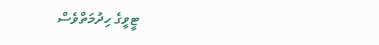ޓީވީގެ ހިދުމަތްވެސް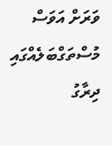ވަރަށް އަވަސް މުސްތަގްބަލެއްގައި ދިރާގު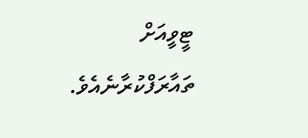ޓީވީއަށް ތައާރަފްކުރާނެއެވެ.